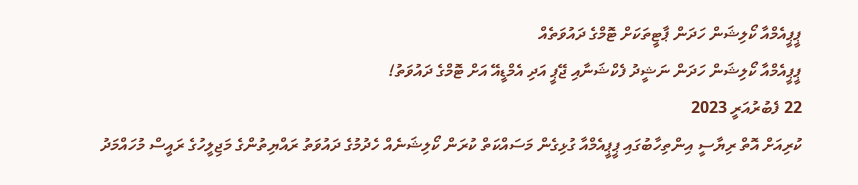ޕީޕީއެމްއާ ކޯލިޝަން ހަދަން ޕާޓީތަކަށް ޓޮމްގެ ދައުވަތެއް
ޕީޕީއެމްއާ ކޯލިޝަން ހަދަން ނަޝީދު ފެކްޝަނާއި ޖޭޕީ އަދި އެމްޑީއޭ އަށް ޓޮމްގެ ދައުވަތު!
22 ފެބުރުއަރީ 2023
ކުރިއަށް އޮތް ރިޔާސީ އިންތިހާބުގައި ޕީޕީއެމްއާ ގުޅިގެން މަސައްކަތް ކުރަން ކޯލިޝަނެއް ހެދުމުގެ ދައުވަތު ރައްޔިތުންގެ މަޖިލީހުގެ ރައީސް މުހައްމަދު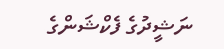ނަޝީދުގެ ފެކްޝަންގެ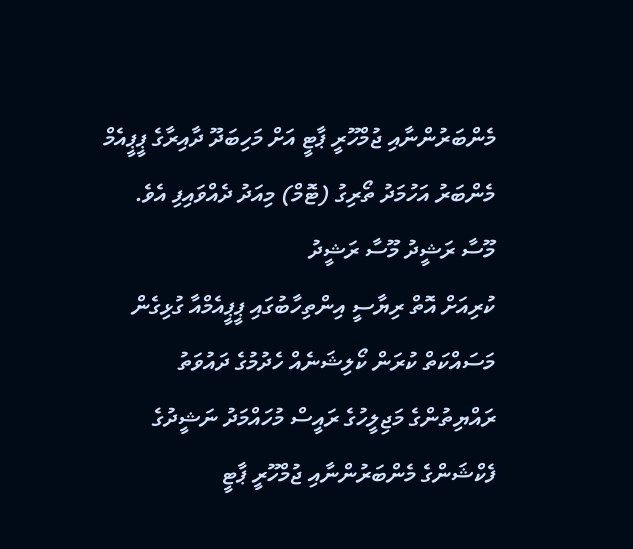މެންބަރުންނާއި ޖުމްހޫރީ ޕާޓީ އަށް މަހިބަދޫ ދާއިރާގެ ޕީޕީއެމް މެންބަރު އަހުމަދު ތޯރިގު (ޓޮމް) މިއަދު ދެއްވައިފި އެވެ.
މޫސާ ރަޝީދު މޫސާ ރަޝީދު
ކުރިއަށް އޮތް ރިޔާސީ އިންތިހާބުގައި ޕީޕީއެމްއާ ގުޅިގެން މަސައްކަތް ކުރަން ކޯލިޝަނެއް ހެދުމުގެ ދައުވަތު ރައްޔިތުންގެ މަޖިލީހުގެ ރައީސް މުހައްމަދު ނަޝީދުގެ ފެކްޝަންގެ މެންބަރުންނާއި ޖުމްހޫރީ ޕާޓީ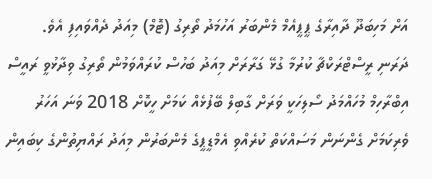އަށް މަހިބަދޫ ދާއިރާގެ ޕީޕީއެމް މެންބަރު އަހުމަދު ތޯރިގު (ޓޮމް) މިއަދު ދެއްވައިފި އެވެ.
ދަރަނި ރީސްޓްރަކްޗާ ކުރުމާ ގުޅޭ ގަރާރަށް މިއަދު ބަހުސް ކުރައްވަމުން ތޯރިގު ވިދާޅުވީ ރައީސް އިބްރާހިމް މުހައްމަދު ސޯލިހަކީ ވަރަށް ގާބިލް ބޭފުޅެއް ކަމަށް ހީކޮށް 2018 ވަނަ އަހަރު ވެރިކަމަށް ގެންނަން މަސައްކަތް ކުރެއްވި އެމްޑީޕީގެ މެންބަރުން މިއަދު ރައްޔިތުންގެ ކިބައިން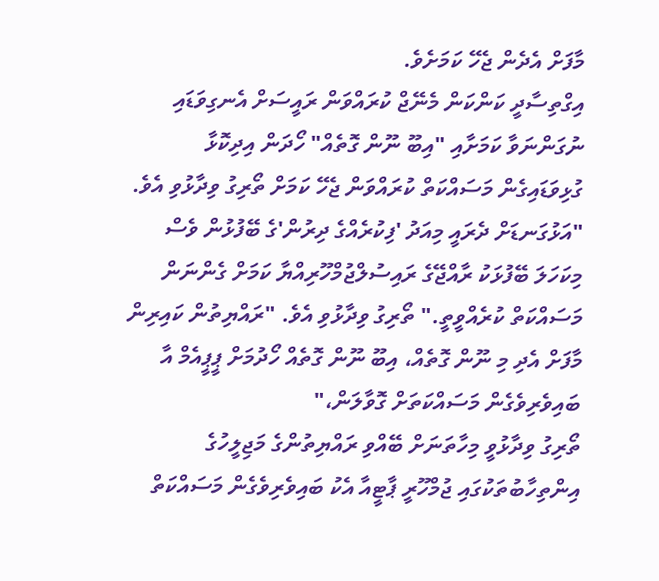މާފަށް އެދެން ޖެހޭ ކަމަށެވެ.
އިގްތިސާދީ ކަންކަން މެނޭޖް ކުރައްވަން ރައީސަށް އެނގިވަޑައި ނުގަންނަވާ ކަމަށާއި "އިބޫ ނޫން ގޮތެއް" ހޯދަން އިދިކޮޅާ ގުޅިވަޑައިގެން މަސައްކަތް ކުރައްވަން ޖެހޭ ކަމަށް ތޯރިގު ވިދާޅުވި އެވެ.
"އަޅުގަނޑަށް ދެރައީ މިއަދު 'ފިކުރެއްގެ ދިރުން'ގެ ބޭފުޅުން ވެސް މިކަހަލަ ބޭފުޅަކު ރާއްޖޭގެ ރައިސުލްޖުމްހޫރިއްޔާ ކަމަށް ގެންނަން މަސައްކަތް ކުރެއްވީތީ." ތޯރިގު ވިދާޅުވި އެވެ. "ރައްޔިތުން ކައިރިން މާފަށް އެދި މި ނޫން ގޮތެއް، އިބޫ ނޫން ގޮތެއް ހޯދުމަށް ޕީޕީއެމް އާ ބައިވެރިވެގެން މަސައްކަތަށް ގޮވާލަން،"
ތޯރިގު ވިދާޅުވީ މިހާތަނަށް ބޭއްވި ރައްޔިތުންގެ މަޖިލީހުގެ އިންތިހާބުތަކުގައި ޖުމްހޫރީ ޕާޓީއާ އެކު ބައިވެރިވެގެން މަސައްކަތް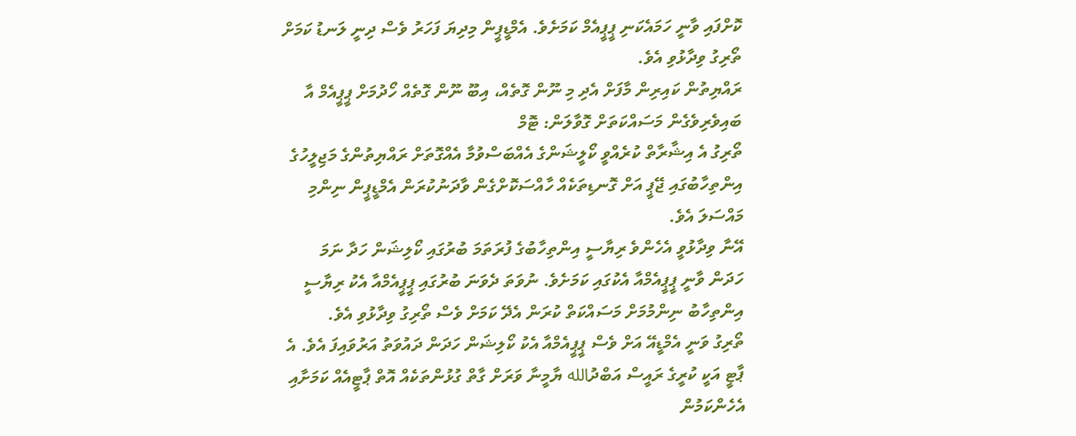ކޮށްފައި ވާނީ ހަމައެކަނި ޕީޕީއެމް ކަމަށެވެ. އެމްޑީޕީން މިދިޔަ ފަހަރު ވެސް ދިނީ ލަނޑު ކަމަށް ތޯރިގު ވިދާޅުވި އެވެ.
ރައްޔިތުން ކައިރިން މާފަށް އެދި މި ނޫން ގޮތެއް، އިބޫ ނޫން ގޮތެއް ހޯދުމަށް ޕީޕީއެމް އާ ބައިވެރިވެގެން މަސައްކަތަށް ގޮވާލަން: ޓޮމް
ތޯރިގު އެ އިޝާރާތް ކުރެއްވީ ކޯލީޝަންގެ އެއްބަސްވުމާ އެއްގޮތަށް ރައްޔިތުންގެ މަޖިލީހުގެ އިންތިހާބުގައި ޖޭޕީ އަށް ގޮނޑިތަކެއް ހާއްސަކޮށްގެން ވާދަނުކުރަން އެމްޑީޕީން ނިންމި މައްސަލަ އެވެ.
އޭނާ ވިދާޅުވީ އެހެންވެ ރިޔާސީ އިންތިހާބުގެ ފުރަތަމަ ބުރުގައި ކޯލިޝަން ހަދާ ނަމަ ހަދަން ވާނީ ޕީޕީއެމްއާ އެކުގައި ކަމަށެވެ. ނުވަތަ ދެވަނަ ބުރުގައި ޕީޕީއެމްއާ އެކު ރިޔާސީ އިންތިހާބު ނިންމުމަށް މަސައްކަތް ކުރަން އެދޭ ކަމަށް ވެސް ތޯރިގު ވިދާޅުވި އެވެ.
ތޯރިގު ވަނީ އެމްޑީއޭ އަށް ވެސް ޕީޕީއެމްއާ އެކު ކޯލިޝަން ހަދަން ދައުވަތު އަރުވައިފަ އެވެ. އެ ޕާޓީ އަކީ ކުރީގެ ރައީސް އަބްދުالله ޔާމީނާ ވަރަށް ގާތް ގުޅުންތަކެއް އޮތް ޕާޓީއެއް ކަމަށާއި އެހެންކަމުން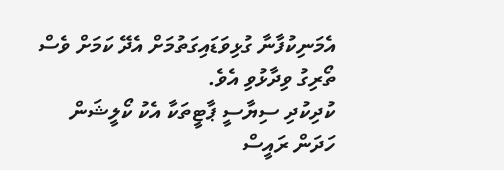އެމަނިކުފާނާ ގުޅިވަޑައިގަތުމަށް އެދޭ ކަމަށް ވެސް ތޯރިގު ވިދާޅުވި އެވެ.
ކުދިކުދި ސިޔާސީ ޕާޓީތަކާ އެކު ކޯލީޝަން ހަދަން ރައީސް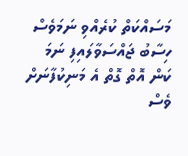މަސައްކަތް ކުރެއްވި ނަމަވެސް ހިސާބު ޖައްސަވާލައިފި ނަމަ ކަން އޮތް ގޮތް އެ މަނިކުފާނަށް ވެސް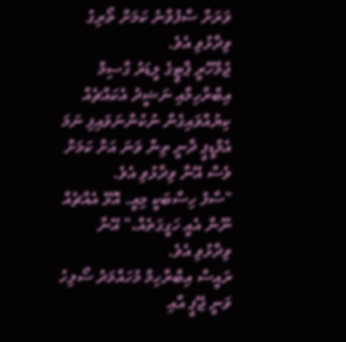ވަރަށް ސާފުވާނެ ކަމަށް ތޯރިގު ވިދާޅުވި އެވެ.
ޖުމްހޫރީ ޕާޓީގެ ލީޑަރު ގާސިމް އިބްރާހިމާއި ނަޝީދު އެކައްޗެއް ކިޔުއްވައިގެން ނުކުންނަވައިފި ނަމަ އެމްޑީޕީ ދާނީ ތިން ވަނަ އަށް ކަމަށް ވެސް އޭނާ ވިދާޅުވި އެވެ.
"ސާފު ހިސާބަކީ މިއީ. އޮޅޭ އެއްޗެއް ނޫން އެއީ ހަގީގަތެއް،" އޭނާ ވިދާޅުވި އެވެ.
ރައީސް އިބްރާހިމް މުހައްމަދު ސޯލިހު ވަނީ ޖޭޕީ އާއި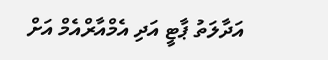އަދާލަތު ޕާޓީ އަދި އެމްއާރްއެމް އަށް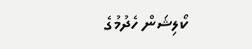ކޯލިޝަން ހެދުމުގެ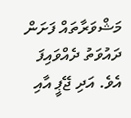މަޝްވަރާތައް ފަށަން ދައުވަތު ދެއްވައިފަ އެވެ. އަދި ޖޭޕީ އާއި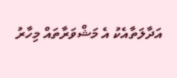އަދާލަތާއެކު އެ މަޝްވަރާތައް މިހާރު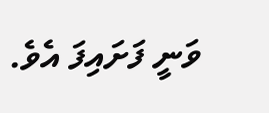ވަނީ ފަށައިފަ އެވެ.